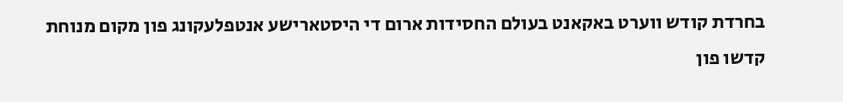בחרדת קודש ווערט באקאנט בעולם החסידות ארום די היסטארישע אנטפלעקונג פון מקום מנוחת קדשו פון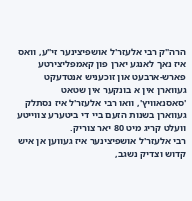הרה"ק רבי אלעזר'ל אושפיצינער זי"ע, וואס איז נאך לאנגע יארן פון קאמפליצירטע פארש-ארבעט און זוכעניש אנטדעקט געווארן אין א בונקער אין שטאט 'סאסנאוויץ', וואו רבי אלעזר'ל איז נסתלק געווארן בשנות הזעם ביי די ביטערע צווייטע וועלט קריג מיט 80 יאר צוריק.
רבי אלעזר'ל אושפיצינער איז געווען אן איש קדוש וצדיק נשגב,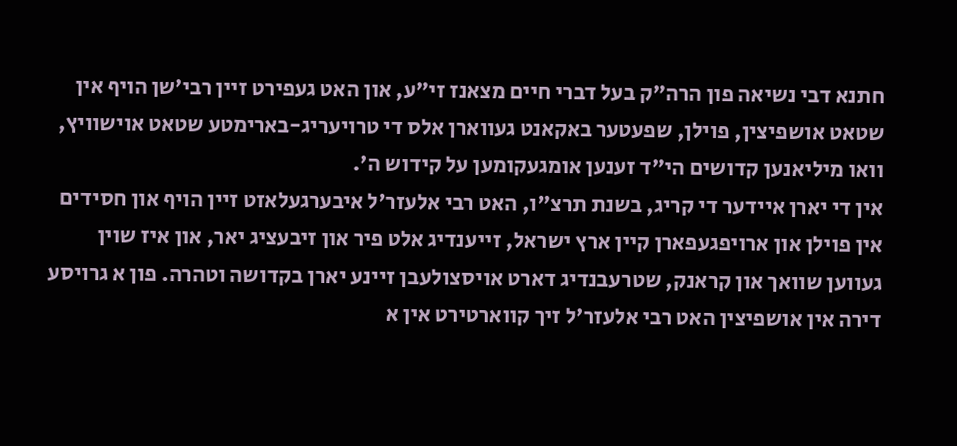חתנא דבי נשיאה פון הרה"ק בעל דברי חיים מצאנז זי"ע, און האט געפירט זיין רבי'שן הויף אין שטאט אושפיצין, פוילן, שפעטער באקאנט געווארן אלס די טרויעריג-בארימטע שטאט אוישוויץ, וואו מיליאנען קדושים הי"ד זענען אומגעקומען על קידוש ה'.
אין די יארן איידער די קריג, בשנת תרצ"ו, האט רבי אלעזר'ל איבערגעלאזט זיין הויף און חסידים אין פוילן און ארויפגעפארן קיין ארץ ישראל, זייענדיג אלט פיר און זיבעציג יאר, און איז שוין געווען שוואך און קראנק, שטרעבנדיג דארט אויסצולעבן זיינע יארן בקדושה וטהרה. פון א גרויסע דירה אין אושפיצין האט רבי אלעזר'ל זיך קווארטירט אין א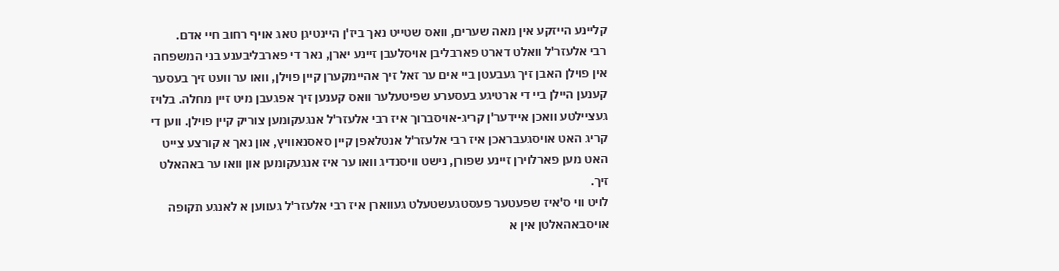קליינע הייזקע אין מאה שערים, וואס שטייט נאך ביז'ן היינטיגן טאג אויף רחוב חיי אדם.
רבי אלעזר'ל וואלט דארט פארבליבן אויסלעבן זיינע יארן, נאר די פארבליבענע בני המשפחה אין פוילן האבן זיך געבעטן ביי אים ער זאל זיך אהיימקערן קיין פוילן, וואו ער וועט זיך בעסער קענען היילן ביי די ארטיגע בעסערע שפיטעלער וואס קענען זיך אפגעבן מיט זיין מחלה. בלויז געציילטע וואכן איידער'ן קריג-אויסברוך איז רבי אלעזר'ל אנגעקומען צוריק קיין פוילן. ווען די קריג האט אויסגעבראכן איז רבי אלעזר'ל אנטלאפן קיין סאסנאוויץ, און נאך א קורצע צייט האט מען פארלוירן זיינע שפורן, נישט וויסנדיג וואו ער איז אנגעקומען און וואו ער באהאלט זיך.
לויט ווי ס'איז שפעטער פעסטגעשטעלט געווארן איז רבי אלעזר'ל געווען א לאנגע תקופה אויסבאהאלטן אין א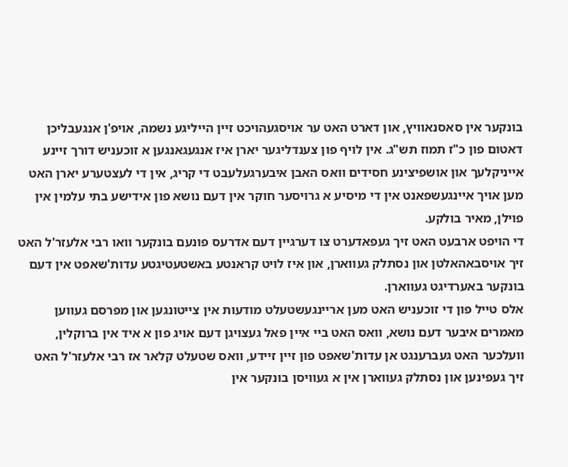בונקער אין סאסנאוויץ, און דארט האט ער אויסגעהויכט זיין הייליגע נשמה, אויפ'ן אנגעבליכן דאטום פון כ"ז תמוז תש"ג. אין לויף פון צענדליגער יארן איז אנגעגאנגען א זוכעניש דורך זיינע אייניקלעך און אושפיצינע חסידים וואס האבן איבערגעלעבט די קריג, אין די לעצטערע יארן האט מען אויך איינגעשפאנט אין די מיסיע א גרויסער חוקר אין דעם נושא פון אידישע בתי עלמין אין פוילן, מאיר בולקע.
די הויפט ארבעט האט זיך געפאדערט צו דערגיין דעם אדרעס פונעם בונקער וואו רבי אלעזר'ל האט זיך אויסבאהאלטן און נסתלק געווארן, און איז לויט קראנטע באשטעטיגטע עדות'שאפט אין דעם בונקער באערדיגט געווארן.
אלס טייל פון די זוכעניש האט מען אריינגעשטעלט מודעות אין צייטונגען און מפרסם געווען מאמרים איבער דעם נושא, וואס האט ביי איין פאל געצויגן דעם אויג פון א איד אין ברוקלין, וועלכער האט געברענגט אן עדות'שאפט פון זיין זיידע, וואס שטעלט קלאר אז רבי אלעזר'ל האט זיך געפינען און נסתלק געווארן אין א געוויסן בונקער אין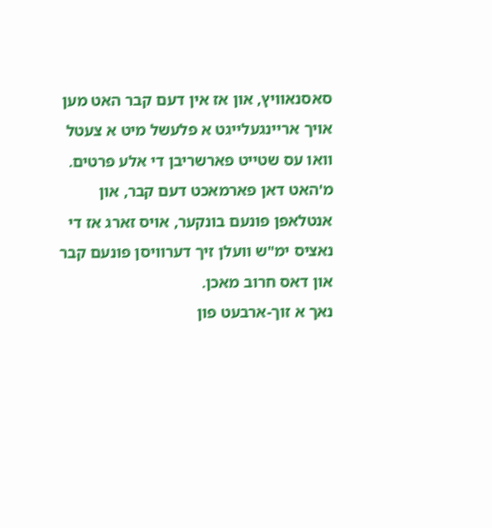סאסנאוויץ, און אז אין דעם קבר האט מען אויך אריינגעלייגט א פלעשל מיט א צעטל וואו עס שטייט פארשריבן די אלע פרטים. מ'האט דאן פארמאכט דעם קבר, און אנטלאפן פונעם בונקער, אויס זארג אז די נאציס ימ"ש וועלן זיך דערוויסן פונעם קבר און דאס חרוב מאכן.
נאך א זוך-ארבעט פון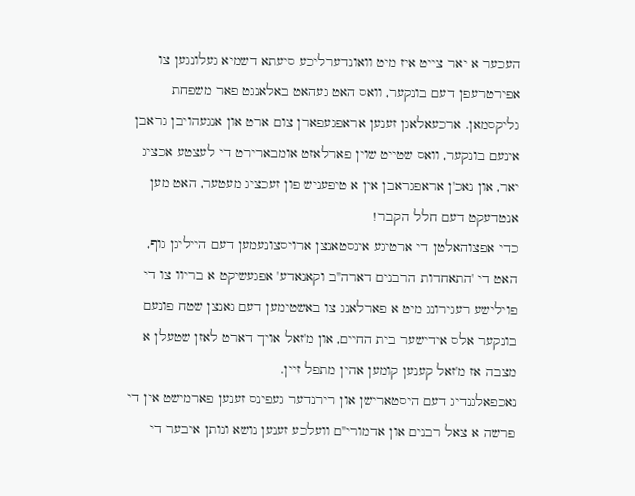העכער א יאר צייט איז מיט וואונדערליכע סיעתא דשמיא געלונגען צו אפירטרעפן דעם בונקער, וואס האט געהאט באלאנגט פאר משפחת גליקסמאן. ארכעאלאגן זענען אראפגעפארן צום ארט און אנגעהויבן גראבן אינעם בונקער, וואס שטייט שוין פארלאזט אומבארירט די לעצטע אכציג יאר, און נאכ'ן אראפגראבן אין א טיפעניש פון זעכציג מעטער, האט מען אנטדעקט דעם חלל הקבר!
כדי אפצוהאלטן די ארטיגע אינסטאנצן ארויסצונעמען דעם הייליגן גוף, האט די 'התאחדות הרבנים דארה"ב וקאנאדע' אפגעשיקט א בריוו צו די פוילישע רעגירונג מיט א פארלאנג צו באשטימען דעם גאנצן שטח פונעם בונקער אלס אידישער בית החיים, און מ'זאל אויך דארט לאזן שטעלן א מצבה אז מ'זאל קענען קומען אהין מתפל זיין.
נאכפאלגנדיג דעם היסטארישן און רירנדער געפינס זענען פארמישט אין די פרשה א צאל רבנים און אדמורי"ם וועלכע זענען נושא ונותן איבער די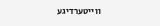ווייטערדיגע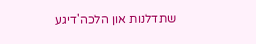שתדלנות און הלכה'דיגע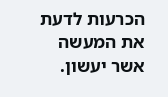הכרעות לדעת את המעשה אשר יעשון.